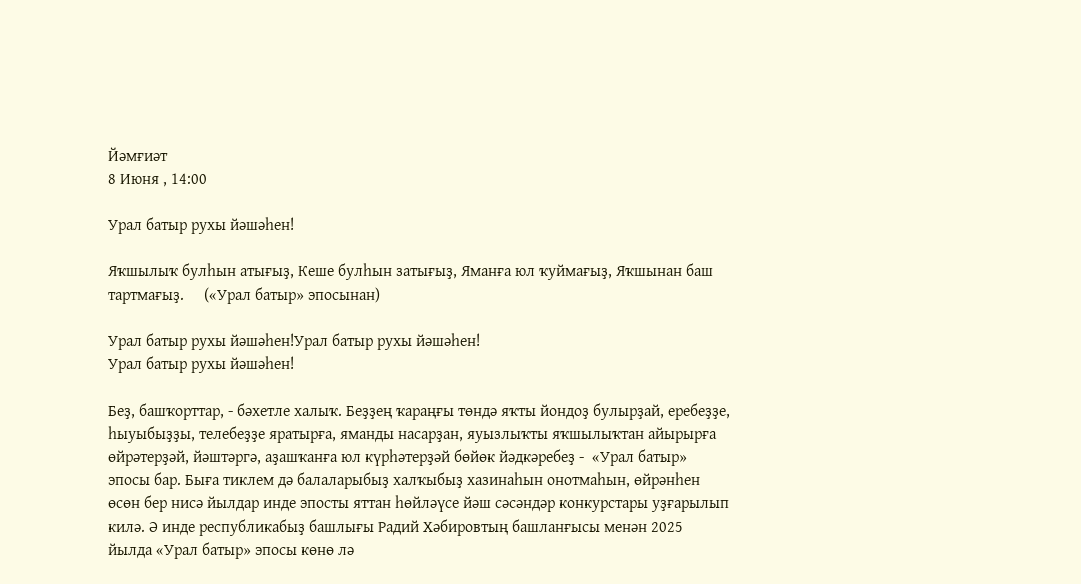Йәмғиәт
8 Июня , 14:00

Урал батыр рухы йәшәһен!

Яҡшылыҡ булһын атығыҙ, Кеше булһын затығыҙ, Яманға юл ҡуймағыҙ, Яҡшынан баш тартмағыҙ.     («Урал батыр» эпосынан)

Урал батыр рухы йәшәһен!Урал батыр рухы йәшәһен!
Урал батыр рухы йәшәһен!

Беҙ, башҡорттар, - бәхетле халыҡ. Беҙҙең ҡараңғы төндә яҡты йондоҙ булырҙай, еребеҙҙе, һыуыбыҙҙы, телебеҙҙе яратырға, яманды насарҙан, яуызлыҡты яҡшылыҡтан айырырға өйрәтерҙәй, йәштәргә, аҙашҡанға юл күрһәтерҙәй бөйөк йәдкәребеҙ -  «Урал батыр» эпосы бар. Быға тиклем дә балаларыбыҙ халҡыбыҙ хазинаһын онотмаһын, өйрәнһен өсөн бер нисә йылдар инде эпосты яттан һөйләүсе йәш сәсәндәр конкурстары уҙғарылып килә. Ә инде республикабыҙ башлығы Радий Хәбировтың башланғысы менән 2025 йылда «Урал батыр» эпосы көнө лә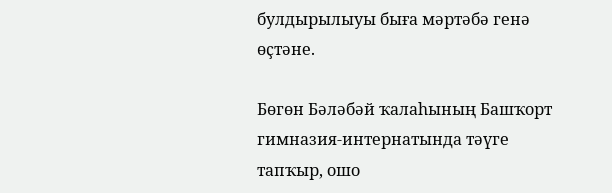булдырылыуы быға мәртәбә генә өҫтәне.

Бөгөн Бәләбәй ҡалаһының Башҡорт гимназия-интернатында тәүге тапҡыр, ошо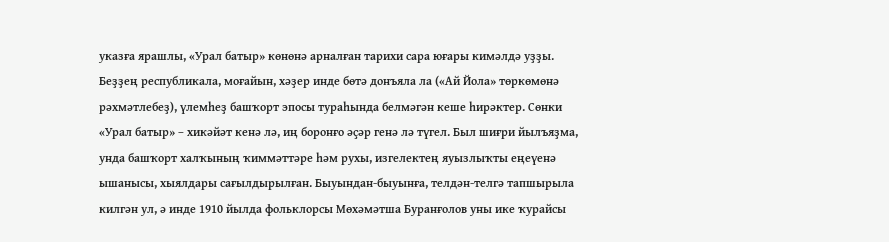указға ярашлы, «Урал батыр» көнөнә арналған тарихи сара юғары кимәлдә уҙҙы. Беҙҙең республикала, моғайын, хәҙер инде бөтә донъяла ла («Ай Йола» төркөмөнә рәхмәтлебеҙ), үлемһеҙ башҡорт эпосы тураһында белмәгән кеше һирәктер. Сөнки «Урал батыр» – хикәйәт кенә лә, иң боронғо әҫәр генә лә түгел. Был шиғри йылъяҙма, унда башҡорт халҡының ҡиммәттәре һәм рухы, изгелектең яуызлыҡты еңеүенә ышанысы, хыялдары сағылдырылған. Быуындан-быуынға, телдән-телгә тапшырыла килгән ул, ә инде 1910 йылда фольклорсы Мөхәмәтша Буранғолов уны ике ҡурайсы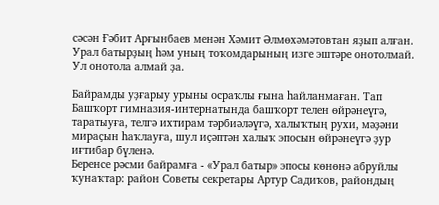сәсән Ғәбит Арғынбаев менән Хәмит Әлмөхәмәтовтан яҙып алған. Урал батырҙың һәм уның тоҡомдарының изге эштәре онотолмай. Ул онотола алмай ҙа.

Байрамды уҙғарыу урыны осраҡлы ғына һайланмаған. Тап Башҡорт гимназия-интернатында башҡорт телен өйрәнеүгә, таратыуға, телгә ихтирам тәрбиәләүгә, халыҡтың рухи, мәҙәни мираҫын һаҡлауға, шул иҫәптән халыҡ эпосын өйрәнеүгә ҙур иғтибар бүленә.
Беренсе рәсми байрамға - «Урал батыр» эпосы көнөнә абруйлы ҡунаҡтар: район Советы секретары Артур Садиҡов, райондың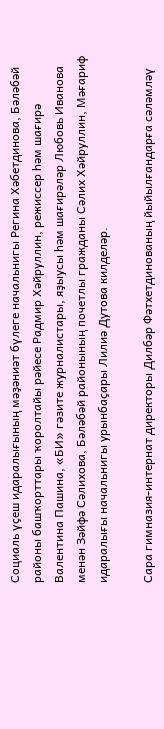Социаль үҫеш идаралығының мәҙәниәт бүлеге начальнигы Регина Хәбетдинова, Бәләбәй районы башҡорттары ҡоролтайы рәйесе Радмир Хәйруллин, режиссер һәм шағирә Валентина Пашина, «БИ» гәзите журналистары, яҙыусы һәм шағирәләр Любовь Иванова менән Зәйфә Сәлихова, Бәләбәй районының почетлы гражданы Сәлих Хәйруллин, Мәғариф идаралығы начальнигы урынбаҫары Лилиә Дутова килделәр.

Сара гимназия-интернат директоры Дилбәр Фәтхетдинованың йыйылғандарға сәләмләү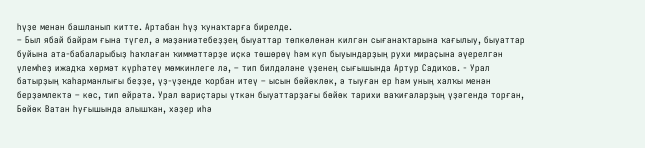һүҙе менән башланып китте. Артабан һүҙ ҡунаҡтарға бирелде.
– Был ябай байрам ғына түгел, ә мәҙәниәтебеҙҙең быуаттар төпкөлөнән килгән сығанаҡтарына ҡағылыу, быуаттар буйына ата-бабаларыбыҙ һаҡлаған ҡиммәттәрҙе иҫкә төшөрөү һәм күп быуындарҙың рухи мираҫына әүерелгән үлемһеҙ ижадҡа хөрмәт күрһәтеү мөмкинлеге лә, – тип билдәләне үҙенең сығышында Артур Садиҡов. - Урал батырҙың ҡаһарманлығы беҙҙе, үҙ-үҙеңде ҡорбан итеү – ысын бөйөклөк, ә тыуған ер һәм уның халҡы менән берҙәмлектә – көс, тип өйрәтә. Урал вариҫтары үткән быуаттарҙағы бөйөк тарихи ваҡиғаларҙың үҙәгендә торған, Бөйөк Ватан һуғышында алышҡан, хәҙер иһә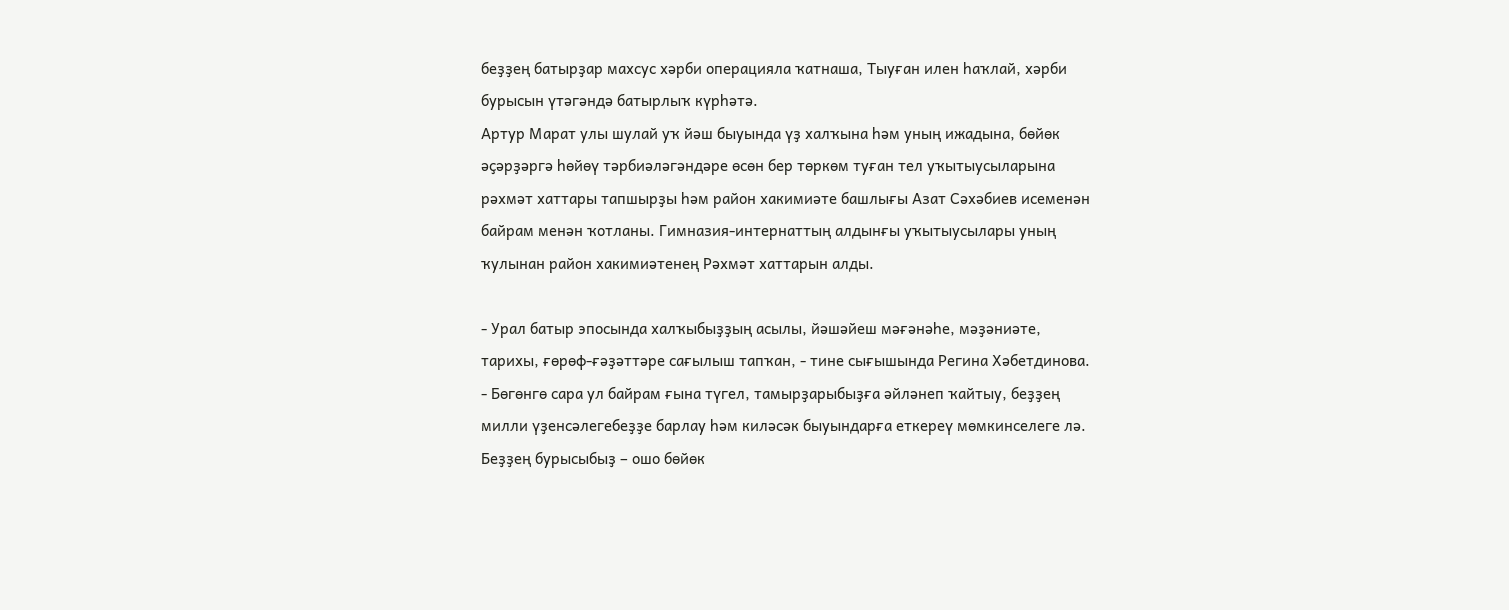беҙҙең батырҙар махсус хәрби операцияла ҡатнаша, Тыуған илен һаҡлай, хәрби бурысын үтәгәндә батырлыҡ күрһәтә.
Артур Марат улы шулай уҡ йәш быуында үҙ халҡына һәм уның ижадына, бөйөк әҫәрҙәргә һөйөү тәрбиәләгәндәре өсөн бер төркөм туған тел уҡытыусыларына рәхмәт хаттары тапшырҙы һәм район хакимиәте башлығы Азат Сәхәбиев исеменән байрам менән ҡотланы. Гимназия-интернаттың алдынғы уҡытыусылары уның ҡулынан район хакимиәтенең Рәхмәт хаттарын алды.

- Урал батыр эпосында халҡыбыҙҙың асылы, йәшәйеш мәғәнәһе, мәҙәниәте, тарихы, ғөрөф-ғәҙәттәре сағылыш тапҡан, - тине сығышында Регина Хәбетдинова. - Бөгөнгө сара ул байрам ғына түгел, тамырҙарыбыҙға әйләнеп ҡайтыу, беҙҙең милли үҙенсәлегебеҙҙе барлау һәм киләсәк быуындарға еткереү мөмкинселеге лә. Беҙҙең бурысыбыҙ – ошо бөйөк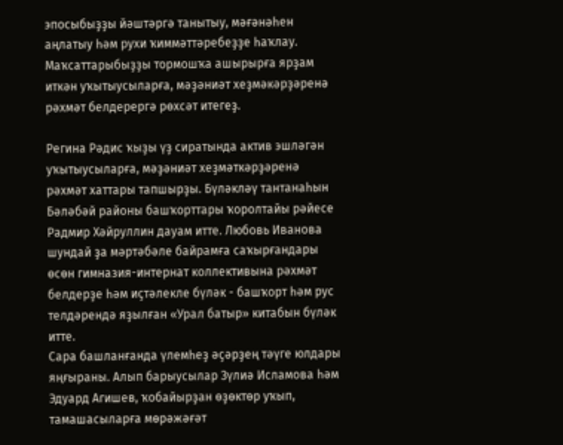эпосыбыҙҙы йәштәргә танытыу, мәғәнәһен аңлатыу һәм рухи ҡиммәттәребеҙҙе һаҡлау. Маҡсаттарыбыҙҙы тормошҡа ашырырға ярҙам иткән уҡытыусыларға, мәҙәниәт хеҙмәкәрҙәренә рәхмәт белдерергә рөхсәт итегеҙ.

Регина Рәдис ҡыҙы үҙ сиратында актив эшләгән уҡытыусыларға, мәҙәниәт хеҙмәткәрҙәренә рәхмәт хаттары тапшырҙы. Бүләкләү тантанаһын Бәләбәй районы башҡорттары ҡоролтайы рәйесе  Радмир Хәйруллин дауам итте. Любовь Иванова шундай ҙа мәртәбәле байрамға саҡырғандары өсөн гимназия-интернат коллективына рәхмәт белдерҙе һәм иҫтәлекле бүләк - башҡорт һәм рус телдәрендә яҙылған «Урал батыр» китабын бүләк итте.
Сара башланғанда үлемһеҙ әҫәрҙең тәүге юлдары яңғыраны. Алып барыусылар Зүлиә Исламова һәм Эдуард Агишев, ҡобайырҙан өҙөктөр уҡып, тамашасыларға мөрәжәғәт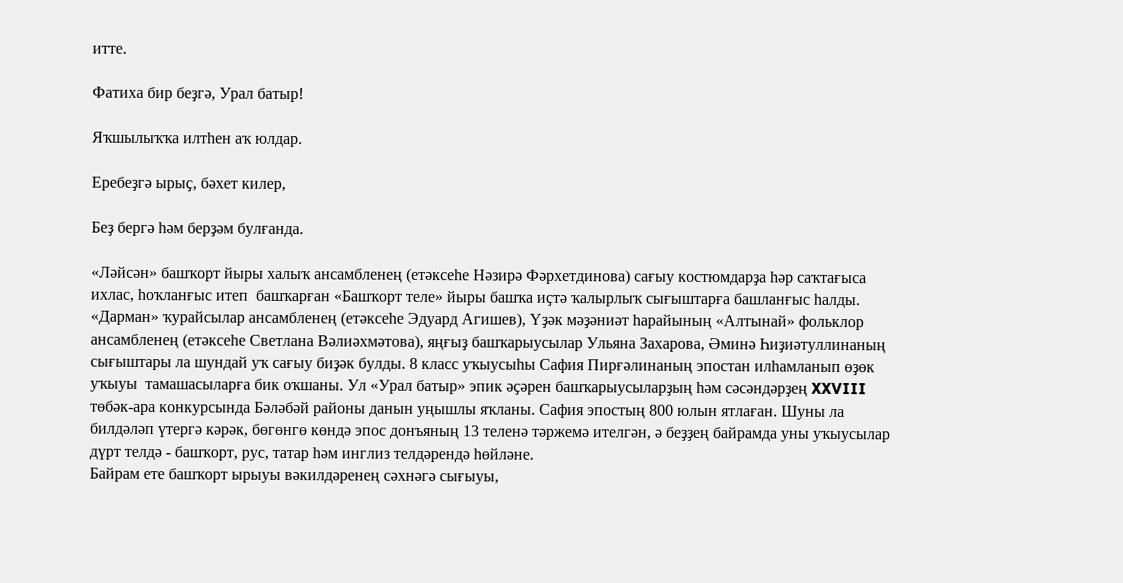итте.

Фатиха бир беҙгә, Урал батыр!

Яҡшылыҡҡа илтһен аҡ юлдар.

Еребеҙгә ырыҫ, бәхет килер,

Беҙ бергә һәм берҙәм булғанда.

«Ләйсән» башҡорт йыры халыҡ ансамбленең (етәксеһе Нәзирә Фәрхетдинова) сағыу костюмдарҙа һәр саҡтағыса ихлас, һоҡланғыс итеп  башҡарған «Башҡорт теле» йыры башҡа иҫтә ҡалырлыҡ сығыштарға башланғыс һалды. «Дарман» ҡурайсылар ансамбленең (етәксеһе Эдуард Агишев), Үҙәк мәҙәниәт һарайының «Алтынай» фольклор ансамбленең (етәксеһе Светлана Вәлиәхмәтова), яңғыҙ башҡарыусылар Ульяна Захарова, Әминә Һиҙиәтуллинаның сығыштары ла шундай уҡ сағыу биҙәк булды. 8 класс уҡыусыһы Сафия Пирғәлинаның эпостан илһамланып өҙөк уҡыуы  тамашасыларға бик оҡшаны. Ул «Урал батыр» эпик әҫәрен башҡарыусыларҙың һәм сәсәндәрҙең XXVIII төбәк-ара конкурсында Бәләбәй районы данын уңышлы яҡланы. Сафия эпостың 800 юлын ятлаған. Шуны ла билдәләп үтергә кәрәк, бөгөнгө көндә эпос донъяның 13 теленә тәржемә ителгән, ә беҙҙең байрамда уны уҡыусылар дүрт телдә - башҡорт, рус, татар һәм инглиз телдәрендә һөйләне.
Байрам ете башҡорт ырыуы вәкилдәренең сәхнәгә сығыуы,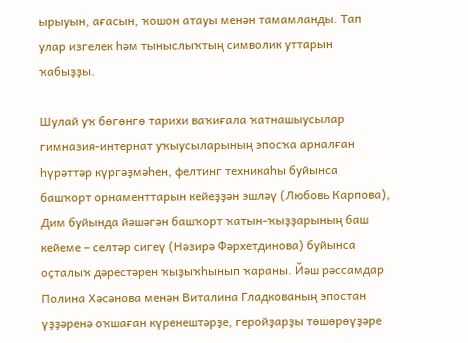ырыуын, ағасын, ҡошон атауы менән тамамланды. Тап улар изгелек һәм тыныслыҡтың символик уттарын ҡабыҙҙы.

Шулай уҡ бөгөнгө тарихи ваҡиғала ҡатнашыусылар гимназия-интернат уҡыусыларының эпосҡа арналған һүрәттәр күргәҙмәһен, фелтинг техникаһы буйынса башҡорт орнаменттарын кейеҙҙән эшләү (Любовь Карпова), Дим буйында йәшәгән башҡорт ҡатын-ҡыҙҙарының баш кейеме – селтәр сигеү (Нәзирә Фәрхетдинова) буйынса оҫталыҡ дәрестәрен ҡыҙыҡһынып ҡараны. Йәш рәссамдар Полина Хәсәнова менән Виталина Гладкованың эпостан үҙҙәренә оҡшаған күренештәрҙе, геройҙарҙы төшөрөүҙәре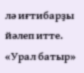лә иғтибарҙы йәлеп итте.
«Урал батыр»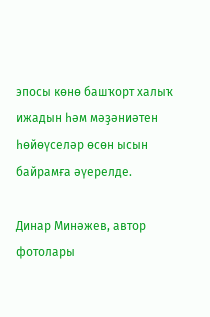эпосы көнө башҡорт халыҡ ижадын һәм мәҙәниәтен һөйөүселәр өсөн ысын байрамға әүерелде.

Динар Минәжев, автор фотолары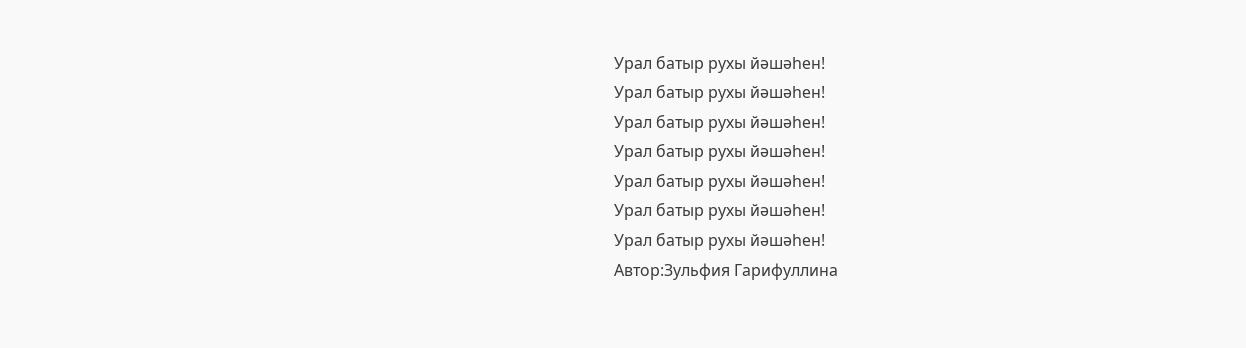Урал батыр рухы йәшәһен!
Урал батыр рухы йәшәһен!
Урал батыр рухы йәшәһен!
Урал батыр рухы йәшәһен!
Урал батыр рухы йәшәһен!
Урал батыр рухы йәшәһен!
Урал батыр рухы йәшәһен!
Автор:Зульфия Гарифуллина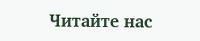Читайте нас